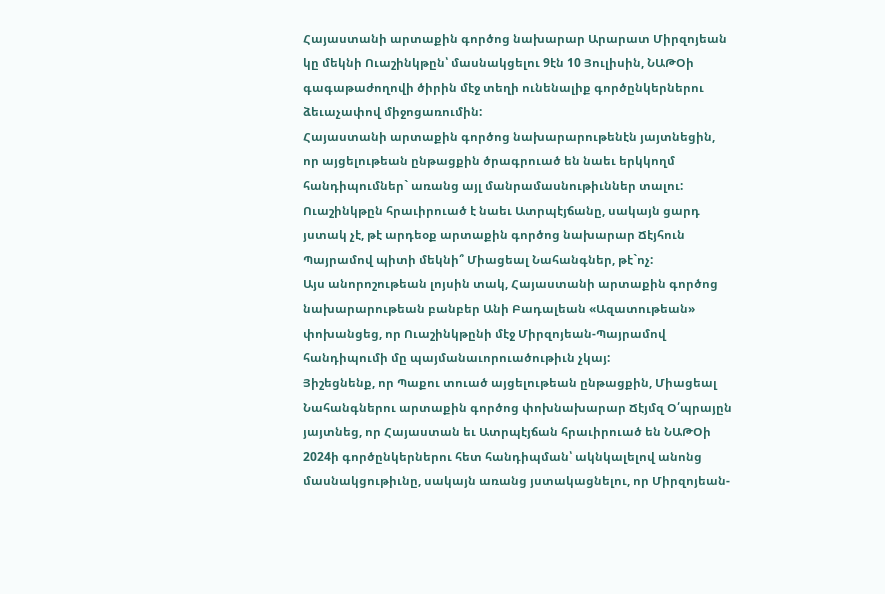Հայաստանի արտաքին գործոց նախարար Արարատ Միրզոյեան կը մեկնի Ուաշինկթըն՝ մասնակցելու 9էն 10 Յուլիսին, ՆԱԹՕի գագաթաժողովի ծիրին մէջ տեղի ունենալիք գործընկերներու ձեւաչափով միջոցառումին:
Հայաստանի արտաքին գործոց նախարարութենէն յայտնեցին, որ այցելութեան ընթացքին ծրագրուած են նաեւ երկկողմ հանդիպումներ` առանց այլ մանրամասնութիւններ տալու:
Ուաշինկթըն հրաւիրուած է նաեւ Ատրպէյճանը, սակայն ցարդ յստակ չէ, թէ արդեօք արտաքին գործոց նախարար Ճէյհուն Պայրամով պիտի մեկնի՞ Միացեալ Նահանգներ, թէ`ոչ:
Այս անորոշութեան լոյսին տակ, Հայաստանի արտաքին գործոց նախարարութեան բանբեր Անի Բադալեան «Ազատութեան» փոխանցեց, որ Ուաշինկթընի մէջ Միրզոյեան-Պայրամով հանդիպումի մը պայմանաւորուածութիւն չկայ:
Յիշեցնենք, որ Պաքու տուած այցելութեան ընթացքին, Միացեալ Նահանգներու արտաքին գործոց փոխնախարար Ճէյմզ Օ՛պրայըն յայտնեց, որ Հայաստան եւ Ատրպէյճան հրաւիրուած են ՆԱԹՕի 2024ի գործընկերներու հետ հանդիպման՝ ակնկալելով անոնց մասնակցութիւնը, սակայն առանց յստակացնելու, որ Միրզոյեան-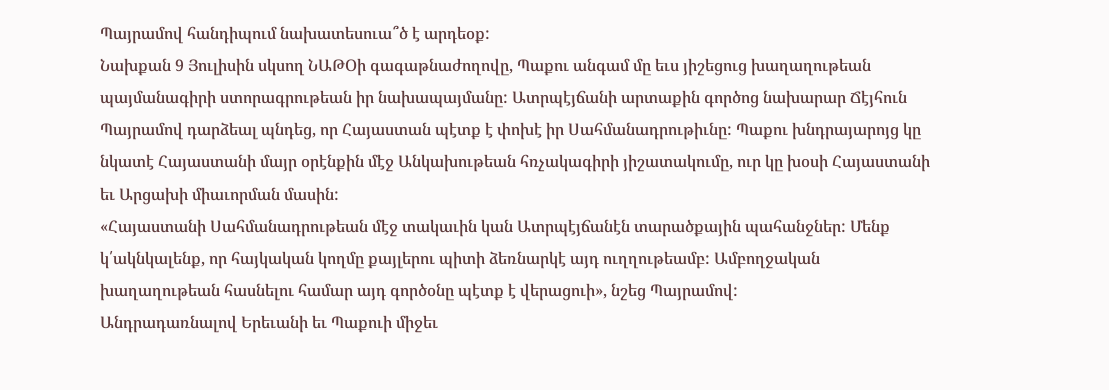Պայրամով հանդիպում նախատեսուա՞ծ է արդեօք:
Նախքան 9 Յուլիսին սկսող ՆԱԹՕի գագաթնաժողովը, Պաքու անգամ մը եւս յիշեցուց խաղաղութեան պայմանագիրի ստորագրութեան իր նախապայմանը: Ատրպէյճանի արտաքին գործոց նախարար Ճէյհուն Պայրամով դարձեալ պնդեց, որ Հայաստան պէտք է փոխէ իր Սահմանադրութիւնը: Պաքու խնդրայարոյց կը նկատէ Հայաստանի մայր օրէնքին մէջ Անկախութեան հռչակագիրի յիշատակումը, ուր կը խօսի Հայաստանի եւ Արցախի միաւորման մասին:
«Հայաստանի Սահմանադրութեան մէջ տակաւին կան Ատրպէյճանէն տարածքային պահանջներ: Մենք կ՛ակնկալենք, որ հայկական կողմը քայլերու պիտի ձեռնարկէ այդ ուղղութեամբ: Ամբողջական խաղաղութեան հասնելու համար այդ գործօնը պէտք է վերացուի», նշեց Պայրամով:
Անդրադառնալով Երեւանի եւ Պաքուի միջեւ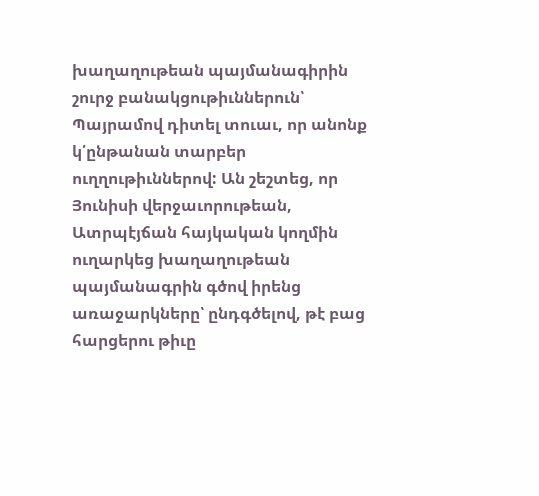խաղաղութեան պայմանագիրին շուրջ բանակցութիւններուն՝ Պայրամով դիտել տուաւ, որ անոնք կ՛ընթանան տարբեր ուղղութիւններով: Ան շեշտեց, որ Յունիսի վերջաւորութեան, Ատրպէյճան հայկական կողմին ուղարկեց խաղաղութեան պայմանագրին գծով իրենց առաջարկները՝ ընդգծելով, թէ բաց հարցերու թիւը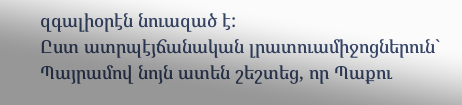զգալիօրէն նուազած է:
Ըստ ատրպէյճանական լրատուամիջոցներուն` Պայրամով նոյն ատեն շեշտեց, որ Պաքու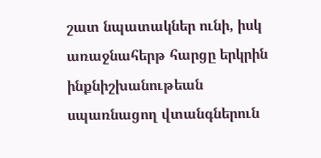շատ նպատակներ ունի, իսկ առաջնահերթ հարցը երկրին ինքնիշխանութեան սպառնացող վտանգներուն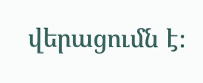վերացումն է։